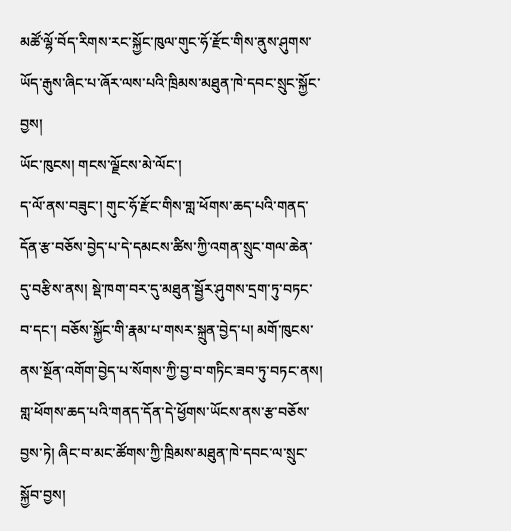མཚོ་ལྷོ་བོད་རིགས་རང་སྐྱོང་ཁུལ་གུང་ཧོ་རྫོང་གིས་ནུས་ཤུགས་ཡོད་རྒུས་ཞིང་པ་ཞོར་ལས་པའི་ཁྲིམས་མཐུན་ཁེ་དབང་སྲུང་སྐྱོང་བྱས།
ཡོང་ཁུངས། གངས་ལྗོངས་མེ་ལོང་།
ད་ལོ་ནས་བཟུང་། གུང་ཧོ་རྫོང་གིས་གླ་ཕོགས་ཆད་པའི་གནད་དོན་རྩ་བཅོས་བྱེད་པ་དེ་དམངས་ཚིས་ཀྱི་འགན་སྲུང་གལ་ཆེན་དུ་བརྩིས་ནས། སྡེ་ཁག་བར་དུ་མཐུན་སྦྱོར་ཤུགས་དྲག་ཏུ་བཏང་བ་དང་། བཅོས་སྐྱོང་གི་རྣམ་པ་གསར་སྐྲུན་བྱེད་པ། མགོ་ཁུངས་ནས་སྔོན་འགོག་བྱེད་པ་སོགས་ཀྱི་བྱ་བ་གཏིང་ཟབ་ཏུ་བཏང་ནས། གླ་ཕོགས་ཆད་པའི་གནད་དོན་དེ་ཕྱོགས་ཡོངས་ནས་རྩ་བཅོས་བྱས་ཏེ། ཞིང་བ་མང་ཚོགས་ཀྱི་ཁྲིམས་མཐུན་ཁེ་དབང་ལ་སྲུང་སྐྱོབ་བྱས།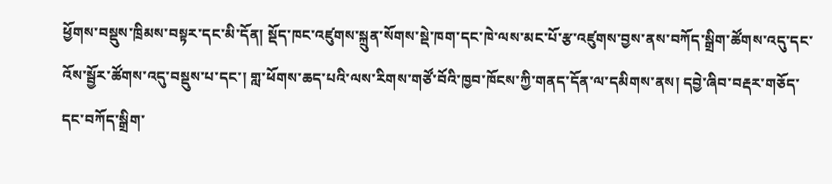ཕྱོགས་བསྡུས་ཁྲིམས་བསྟར་དང་མི་དོན། སྡོད་ཁང་འཛུགས་སྐྲུན་སོགས་སྡེ་ཁག་དང་ཁེ་ལས་མང་པོ་རྩ་འཛུགས་བྱས་ནས་བཀོད་སྒྲིག་ཚོགས་འདུ་དང་འོས་སྦྱོར་ཚོགས་འདུ་བསྡུས་པ་དང་། གླ་ཕོགས་ཆད་པའི་ལས་རིགས་གཙོ་བོའི་ཁྱབ་ཁོངས་ཀྱི་གནད་དོན་ལ་དམིགས་ནས། དབྱེ་ཞིབ་བརྡར་གཅོད་དང་བཀོད་སྒྲིག་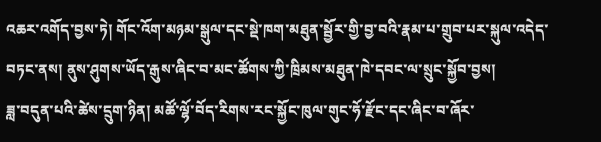འཆར་འགོད་བྱས་ཏེ། གོང་འོག་མཉམ་སྒུལ་དང་སྡེ་ཁག་མཐུན་སྦྱོར་གྱི་བྱ་བའི་རྣམ་པ་གྲུབ་པར་སྐུལ་འདེད་བཏང་ནས། ནུས་ཤུགས་ཡོད་རྒུས་ཞིང་བ་མང་ཚོགས་ཀྱི་ཁྲིམས་མཐུན་ཁེ་དབང་ལ་སྲུང་སྐྱོབ་བྱས།
ཟླ་བདུན་པའི་ཚེས་དྲུག་ཉིན། མཚོ་ལྷོ་བོད་རིགས་རང་སྐྱོང་ཁུལ་གུང་ཧོ་རྫོང་དང་ཞིང་བ་ཞོར་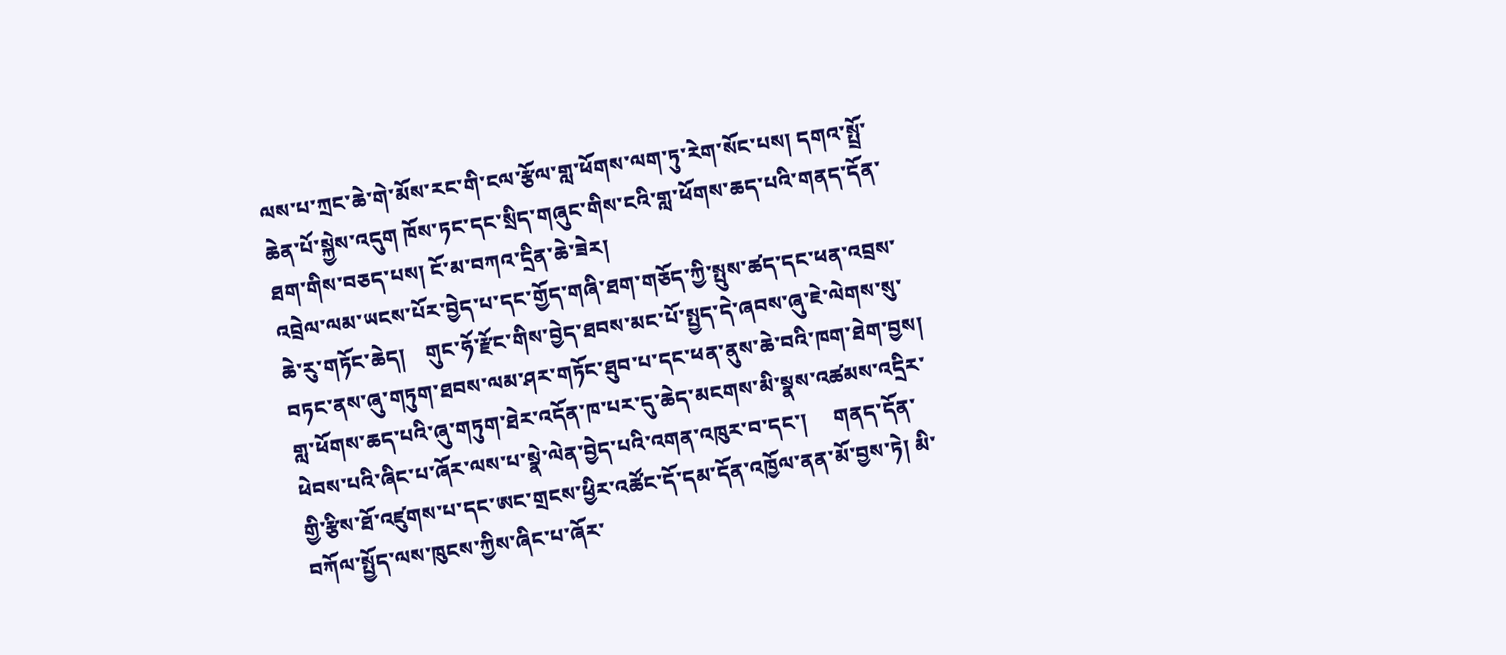ལས་པ་ཀྲང་ཆེ་གེ་མོས་རང་གི་ངལ་རྩོལ་གླ་ཕོགས་ལག་ཏུ་རེག་སོང་པས། དགའ་སྤྲོ་ཆེན་པོ་སྐྱེས་འདུག ཁོས་ཏང་དང་སྲིད་གཞུང་གིས་ངའི་གླ་ཕོགས་ཆད་པའི་གནད་དོན་ཐག་གིས་བཅད་པས། ངོ་མ་བཀའ་དྲིན་ཆེ་ཟེར།
འབྲེལ་ལམ་ཡངས་པོར་བྱེད་པ་དང་གྱོད་གཞི་ཐག་གཅོད་ཀྱི་སྤུས་ཚད་དང་ཕན་འབྲས་ཆེ་རུ་གཏོང་ཆེད།    གུང་ཧོ་རྫོང་གིས་བྱེད་ཐབས་མང་པོ་སྤྱད་དེ་ཞབས་ཞུ་ཇེ་ལེགས་སུ་བཏང་ནས་ཞུ་གཏུག་ཐབས་ལམ་ཤར་གཏོང་ཐུབ་པ་དང་ཕན་ནུས་ཆེ་བའི་ཁག་ཐེག་བྱས། གླ་ཕོགས་ཆད་པའི་ཞུ་གཏུག་ཐེར་འདོན་ཁ་པར་དུ་ཆེད་མངགས་མི་སྣས་འཚམས་འདྲིར་ཕེབས་པའི་ཞིང་པ་ཞོར་ལས་པ་སྣེ་ལེན་བྱེད་པའི་འགན་འཁུར་བ་དང་།     གནད་དོན་གྱི་རྩིས་ཐོ་འཛུགས་པ་དང་ཨང་གྲངས་ཕྱིར་འཚོང་དོ་དམ་དོན་འཁྱོལ་ནན་མོ་བྱས་ཏེ། མི་བཀོལ་སྤྱོད་ལས་ཁུངས་ཀྱིས་ཞིང་པ་ཞོར་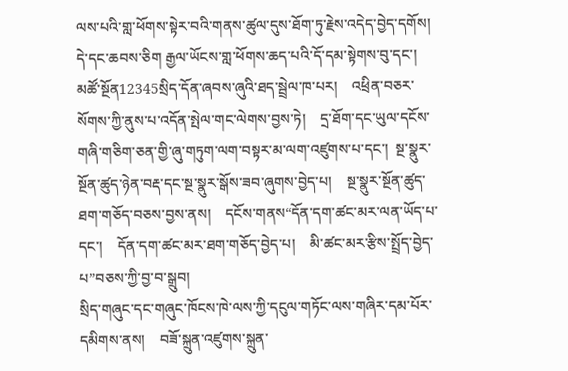ལས་པའི་གླ་ཕོགས་སྟེར་བའི་གནས་ཚུལ་དུས་ཐོག་ཏུ་རྗེས་འདེད་བྱེད་དགོས། དེ་དང་ཆབས་ཅིག རྒྱལ་ཡོངས་གླ་ཕོགས་ཆད་པའི་དོ་དམ་སྟེགས་བུ་དང་།    མཚོ་སྔོན12345སྲིད་དོན་ཞབས་ཞུའི་ཐད་སྦྲེལ་ཁ་པར།    འཕྲིན་བཅར་སོགས་ཀྱི་ནུས་པ་འདོན་སྤེལ་གང་ལེགས་བྱས་ཏེ།    དྲ་ཐོག་དང་ཡུལ་དངོས་གཞི་གཅིག་ཅན་གྱི་ཞུ་གཏུག་ལག་བསྟར་མ་ལག་འཛུགས་པ་དང་།  སྔ་སྣུར་སྔོན་ཚུད་ཉེན་བརྡ་དང་སྔ་སྣུར་སྒོས་ཟབ་ཞུགས་བྱེད་པ།    སྔ་སྣུར་སྔོན་ཚུད་ཐག་གཅོད་བཅས་བྱས་ནས།    དངོས་གནས“དོན་དག་ཚང་མར་ལན་ཡོད་པ་དང་།    དོན་དག་ཚང་མར་ཐག་གཅོད་བྱེད་པ།    མི་ཚང་མར་རྩིས་སྤྲོད་བྱེད་པ”བཅས་ཀྱི་བྱ་བ་སྒྲུབ།
སྲིད་གཞུང་དང་གཞུང་ཁོངས་ཁེ་ལས་ཀྱི་དངུལ་གཏོང་ལས་གཞིར་དམ་པོར་དམིགས་ནས།    བཟོ་སྐྲུན་འཛུགས་སྐྲུན་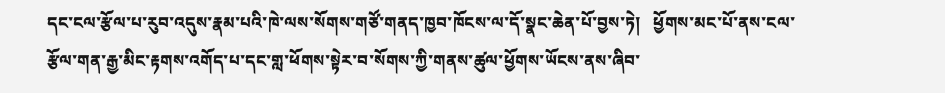དང་ངལ་རྩོལ་པ་རུབ་འདུས་རྣམ་པའི་ཁེ་ལས་སོགས་གཙོ་གནད་ཁྱབ་ཁོངས་ལ་དོ་སྣང་ཆེན་པོ་བྱས་ཏེ།   ཕྱོགས་མང་པོ་ནས་ངལ་རྩོལ་གན་རྒྱ་མིང་རྟགས་འགོད་པ་དང་གླ་ཕོགས་སྟེར་བ་སོགས་ཀྱི་གནས་ཚུལ་ཕྱོགས་ཡོངས་ནས་ཞིབ་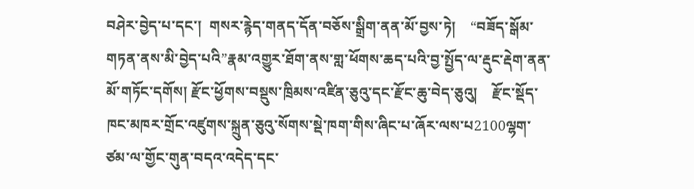བཤེར་བྱེད་པ་དང་།  གསར་རྙེད་གནད་དོན་བཅོས་སྒྲིག་ནན་མོ་བྱས་ཏེ།    “བཟོད་སྒོམ་གཏན་ནས་མི་བྱེད་པའི”རྣམ་འགྱུར་ཐོག་ནས་གླ་ཕོགས་ཆད་པའི་བྱ་སྤྱོད་ལ་རྡུང་རྡེག་ནན་མོ་གཏོང་དགོས། རྫོང་ཕྱོགས་བསྡུས་ཁྲིམས་འཛིན་ཅུའུ་དང་རྫོང་ཆུ་བེད་ཅུའུ།    རྫོང་སྡོད་ཁང་མཁར་གྲོང་འཛུགས་སྐྲུན་ཅུའུ་སོགས་སྡེ་ཁག་གིས་ཞིང་པ་ཞོར་ལས་པ2100ལྷག་ཙམ་ལ་གྱོང་གུན་བདའ་འདེད་དང་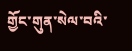གྱོང་གུན་སེལ་བའི་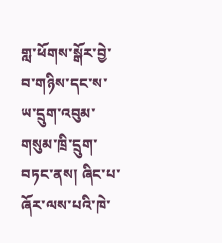གླ་ཕོགས་སྒོར་བྱེ་བ་གཉིས་དང་ས་ཡ་དྲུག་འབུམ་གསུམ་ཁྲི་དྲུག་བཏང་ནས། ཞིང་པ་ཞོར་ལས་པའི་ཁེ་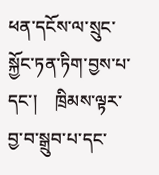ཕན་དངོས་ལ་སྲུང་སྐྱོང་ཏན་ཏིག་བྱས་པ་དང་།    ཁྲིམས་ལྟར་བྱ་བ་སྒྲུབ་པ་དང་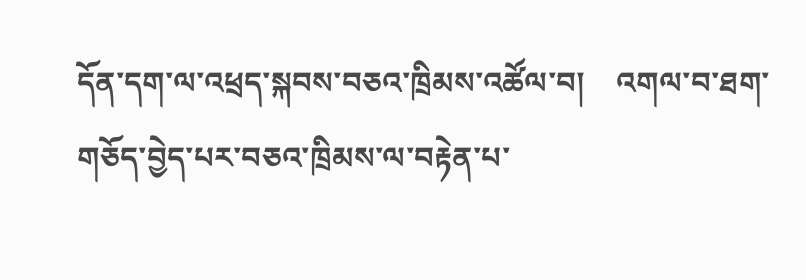དོན་དག་ལ་འཕྲད་སྐབས་བཅའ་ཁྲིམས་འཚོལ་བ།    འགལ་བ་ཐག་གཅོད་བྱེད་པར་བཅའ་ཁྲིམས་ལ་བརྟེན་པ་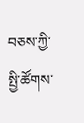བཅས་ཀྱི་སྤྱི་ཚོགས་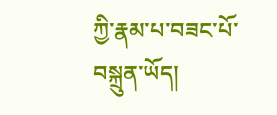ཀྱི་རྣམ་པ་བཟང་པོ་བསྐྲུན་ཡོད།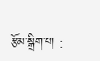རྩོམ་སྒྲིག་པ། :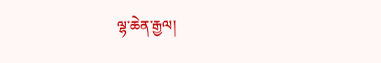ལྷ་ཆེན་རྒྱལ།